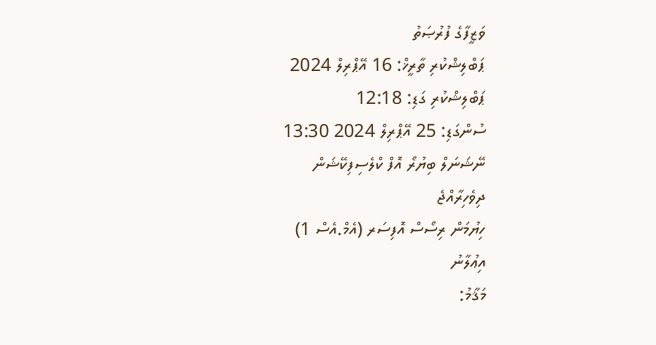ވަޒީފާގެ ފުރުޞަތު
ޕަބްލިޝްކުރި ތާރީޚް: 16 އޭޕްރިލް 2024
ޕަބްލިޝްކުރި ގަޑި: 12:18
ސުންގަޑި: 25 އޭޕްރިލް 2024 13:30
ނޭޝަނަލް ބިޔުރޯ އޮފް ކްލެސިފިކޭޝަން
ދިވެހިރާއްޖެ
ހިޔުމަން ރިސޯސް އޮފިސަރ (އެމް.އެސް 1)
އިޢުލާނު
މަޤާމު: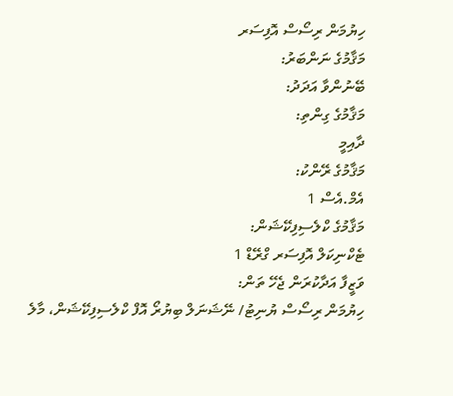ހިޔުމަން ރިސޯސް އޮފިސަރ
މަޤާމުގެ ނަންބަރު:
ބޭނުންވާ އަދަދު:
މަޤާމުގެ ގިންތި:
ދާއިމީ
މަޤާމުގެ ރޭންކު:
އެމް.އެސް 1
މަޤާމުގެ ކްލެސިފިކޭޝަން:
ޓެކްނިކަލް އޮފިސަރ ގްރޭޑް 1
ވަޒީފާ އަދާކުރަން ޖެހޭ ތަން:
ހިޔުމަން ރިސޯސް ޔުނިޓު/ ނޭޝަނަލް ބިޔުރޯ އޮފް ކްލެސިފިކޭޝަން، މާލެ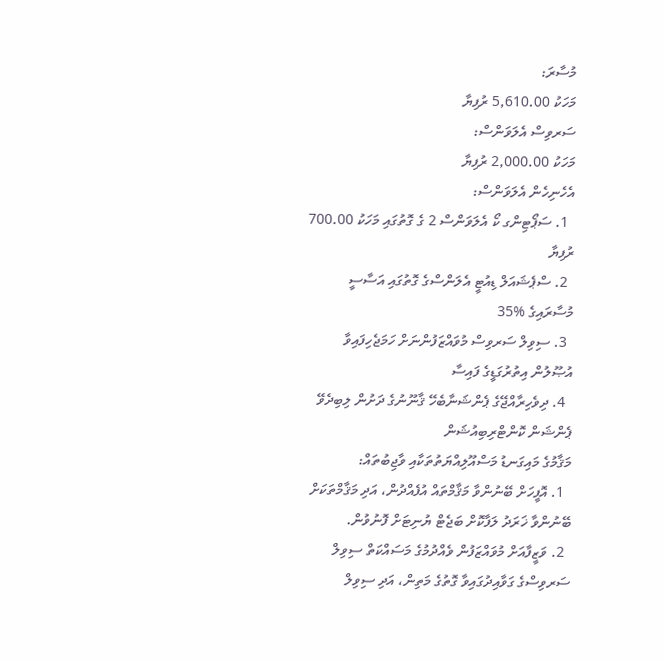މުސާރަ:
މަހަކު 5,610.00 ރުފިޔާ
ސަރވިސް އެލަވަންސް:
މަހަކު 2,000.00 ރުފިޔާ
އެހެނިހެން އެލަވަންސް:
  1. ސަޕޯޓިންގ ކޯ އެލަވަންސް 2 ގެ ގޮތުގައި މަހަކު 700.00 ރުފިޔާ
  2. ސްޕެޝައަލް ޑިއުޓީ އެލަންސްގެ ގޮތުގައި އަސާސީ މުސާރައިގެ %35
  3. ސިވިލް ސަރވިސް މުވައްޒަފުންނަށް ހަމަޖެހިފައިވާ އުޞޫލުން އިތުރުގަޑީގެ ފައިސާ
  4. ދިވެހިރާއްޖޭގެ ޕެންޝަނާބެހޭ ޤާނޫނުގެ ދަށުން ލިބިދެވޭ ޕެންޝަން ކޮންޓްރިބިއުޝަން
މަޤާމުގެ މައިގަނޑު މަސްއޫލިއްޔަތުތަކާއި ވާޖިބުތައް:
  1. އޮފީހަށް ބޭނުންވާ މަޤާމްތައް އުފެއްދުން، އަދި މަޤާމްތަކަށް ބޭނުންވާ ޚަރަދު ލަފާކޮށް ބަޖެޓް ޔުނިޓަށް ފޮނުވުން.
  2. ވަޒީފާއަށް މުވައްޒަފުން ވެއްދުމުގެ މަސައްކަތް ސިވިލް ސަރވިސްގެ ގަވާއިދުގައިވާ ގޮތުގެ މަތިން، އަދި ސިވިލް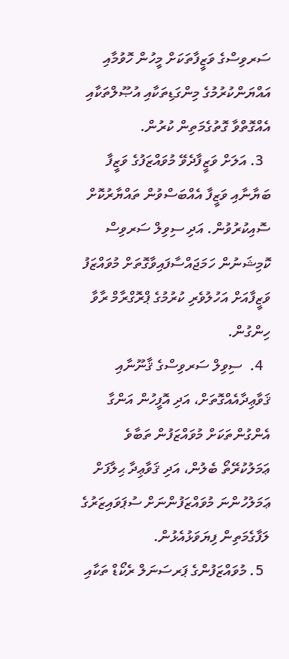ސަރވިސްގެ ވަޒީފާތަކަށް މީހުން ހޮވުމާއި އައްޔަންކުރުމުގެ މިންގަޑިތަކާއި އުޞޫލްތަކާއި އެއްގޮތްވާ ގޮތުގެމަތިން ކުރުން.
  3. އަލަށް ވަޒީފާދެވޭ މުވައްޒަފުގެ ވަޒީފާ ބަޔާނާއި ވަޒީފާ އެއްބަސްވުން ތައްޔާރުކޮށް ސޮއިކުރުވުން. އަދި ސިވިލް ސަރވިސް ކޮމިޝަނުން ހަމަޖައްސާފައިވާގޮތަށް މުވައްޒަފު ވަޒީފާއަށް އަހުލުވެރި ކުރުމުގެ ޕްރޮގްރާމް ރާވާ ހިންގުން.
  4.  ސިވިލް ސަރވިސްގެ ޤާނޫނާއި ޤަވާޢިދާއެއްގޮތަށް، އަދި އޮފީހުން އަންގާ އެންގުންތަކަށް މުވައްޒަފުން ތަބާވެ ޢަމަލުކުރޭތޯ ބެލުން، އަދި ޤަވާޢިދާ ޙިލާފަށް ޢަމަލުހުންނަ މުވައްޒަފުންނަށް ސުޕަވައިޒަރުގެ ލަފާގެމަތިން ފިޔަވަޅުއެޅުން.
  5. މުވައްޒަފުންގެ ޕަރސަނަލް ރެކޯޑް ތަކާއި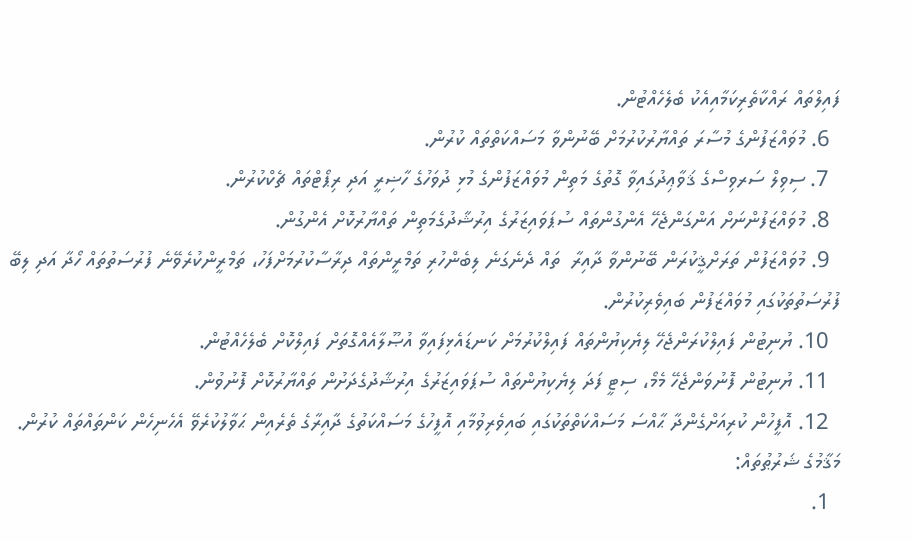ފައިލްތައް ރައްކާތެރިކަމާއިއެކު ބެލެހެއްޓުން.
  6. މުވައްޒަފުންގެ މުސާރަ ތައްޔާރުކުރުމަށް ބޭނުންވާ މަސައްކަތްތައް ކުރުން.
  7. ސިވިލް ސަރވިސްގެ ޤަވާޢިދުގައިވާ ގޮތުގެ މަތިން މުވައްޒަފުންގެ މުޅި ދުވަހުގެ ހާޟިރީ އަދި ރިޕޯޓްތައް ޗެކްކުރުން.
  8. މުވައްޒަފުންނަށް އަންގަންޖެހޭ އެންގުންތައް ސުޕަވައިޒަރުގެ އިރުޝާދުގެމަތިން ތައްޔާރުކޮށް އެންގުން.
  9. މުވައްޒަފުން ތަރަށްޤީކުރަން ބޭނުންވާ ދާއިރާ  ތައް ދެނެގަނެ ލިބެންހުރި ތަމްރީންތައް ދިރާސާކުރުމަށްފަހު، ތަމްރީންކުރެވޭނެ ފުރުސަތުތައް ހޯދާ އަދި ލިބޭ ފުރުސަތުތަކުގައި މުވައްޒަފުން ބައިވެރިކުރުން.
  10. ޔުނިޓުން ފައިލްކުރަންޖެހޭ ލިޔެކިޔުންތައް ފައިލްކުރުމަށް ކަނޑައެޅިފައިވާ އުޞޫލާއެއްގޮތަށް ފައިލްކޮށް ބެލެހެއްޓުން.
  11. ޔުނިޓުން ފޮނުވަންޖެހޭ މެމޯ، ސިޓީ ފަދަ ލިޔެކިޔުންތައް ސުޕަވައިޒަރުގެ އިރުޝާދުގެދަށުން ތައްޔާރުކޮށް ފޮނުވުން.
  12. އޮފީހުން ކުރިއަށްގެންދާ ޙާއްސަ މަސައްކަތްތަކުގައި ބައިވެރިވުމާއި އޮފީހުގެ މަސައްކަތުގެ ދާއިރާގެ ތެރެއިން ޙަވާލުކުރެވޭ އެހެނިހެން ކަންތައްތައް ކުރުން.
މަޤާމުގެ ޝަރުޠުތައް:
  1.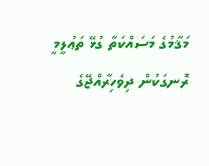މަޤާމުގެ މަސައްކަތާ ގުޅޭ ތަޢުލީމީ ރޮނގަކުން ދިވެހިރާއްޖޭގެ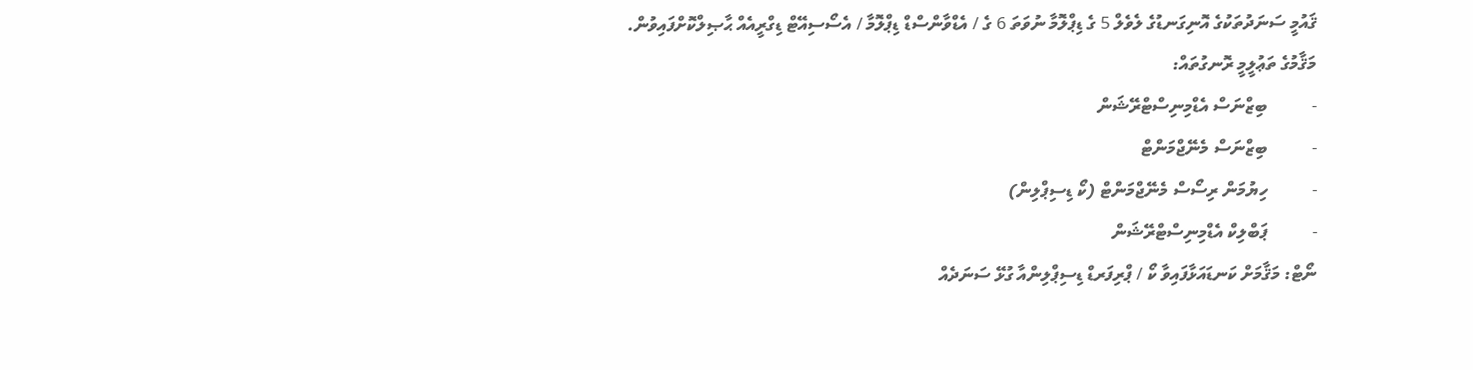ޤައުމީ ސަނަދުތަކުގެ އޮނިގަނޑުގެ ލެވެލް 5 ގެ ޑިޕްލޮމާ ނުވަތަ 6 ގެ / އެޑްވާންސްޑް ޑިޕްލޮމާ / އެސޯސިއޭޓް ޑިގްރީއެއް ޙާޞިލްކޮށްފައިވުން.
މަޤާމުގެ ތަޢުލީމީ ރޮނގުތައް:
-          ބިޒްނަސް އެޑްމިނިސްޓްރޭޝަން
-          ބިޒްނަސް މެނޭޖްމަންޓް
-          ހިޔުމަން ރިސޯސް މެނޭޖްމަންޓް (ކޯ ޑިސިޕްލިން)
-          ޕަބްލިކް އެޑްމިނިސްޓްރޭޝަން
ނޯޓް: މަޤާމަށް ކަނޑައަޅާފައިވާ ކޯ / ޕްރިފަރޑް ޑިސިޕްލިންއާ ގުޅޭ ސަނަދެއް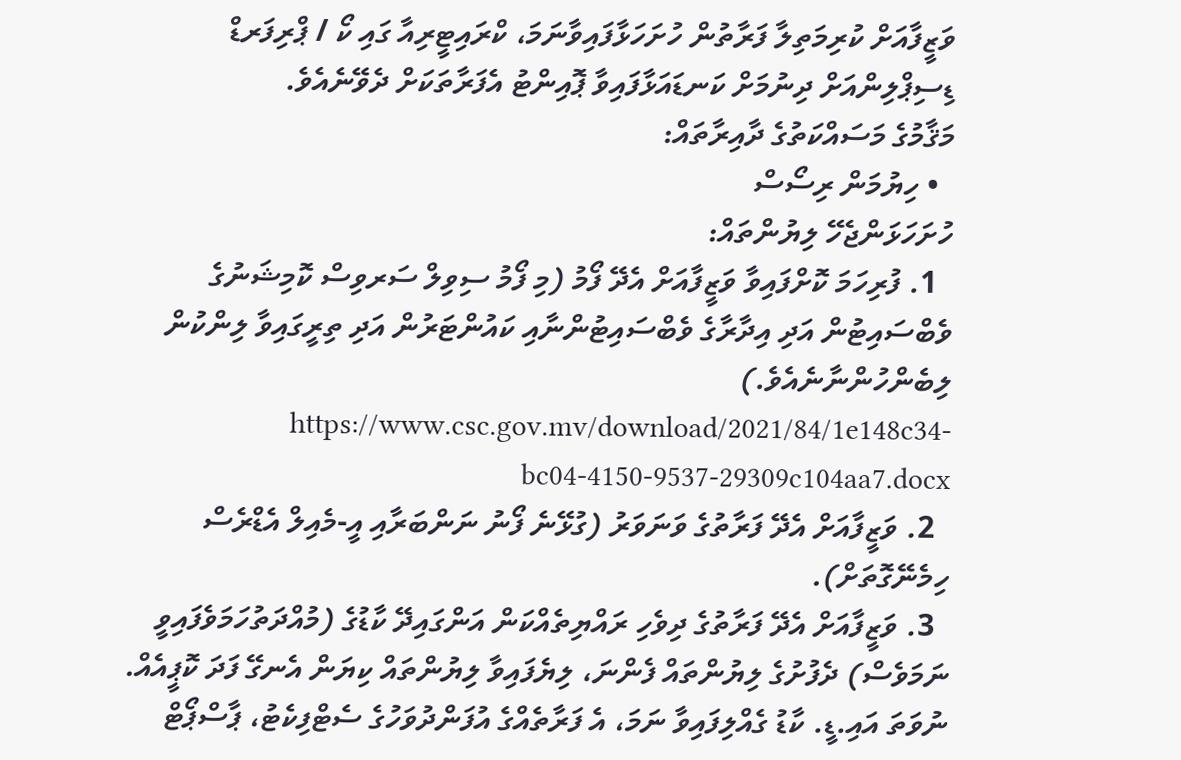ވަޒީފާއަށް ކުރިމަތިލާ ފަރާތުން ހުށަހަޅާފައިވާނަމަ، ކްރައިޓީރިއާ ގައި ކޯ / ޕްރިފަރޑް ޑިސިޕްލިންއަށް ދިނުމަށް ކަނޑައަޅާފައިވާ ޕޮއިންޓު އެފަރާތަކަށް ދެވޭނެއެވެ.
މަޤާމުގެ މަސައްކަތުގެ ދާއިރާތައް:
  • ހިޔުމަން ރިސޯސް
ހުށަހަޅަންޖެހޭ ލިޔުންތައް:
  1. ފުރިހަމަ ކޮށްފައިވާ ވަޒީފާއަށް އެދޭ ފޯމު (މި ފޯމު ސިވިލް ސަރވިސް ކޮމިޝަނުގެ ވެބްސައިޓުން އަދި އިދާރާގެ ވެބްސައިޓުންނާއި ކައުންޓަރުން އަދި ތިރީގައިވާ ލިންކުން ލިބެންހުންނާނެއެވެ.)  https://www.csc.gov.mv/download/2021/84/1e148c34-bc04-4150-9537-29309c104aa7.docx
  2. ވަޒީފާއަށް އެދޭ ފަރާތުގެ ވަނަވަރު (ގުޅޭނެ ފޯނު ނަންބަރާއި އީ-މެއިލް އެޑްރެސް ހިމެނޭގޮތަށް).
  3. ވަޒީފާއަށް އެދޭ ފަރާތުގެ ދިވެހި ރައްޔިތެއްކަން އަންގައިދޭ ކާޑުގެ (މުއްދަތުހަމަވެފައިވީ ނަމަވެސް) ދެފުށުގެ ލިޔުންތައް ފެންނަ، ލިޔެފައިވާ ލިޔުންތައް ކިޔަން އެނގޭ ފަދަ ކޮޕީއެއް. ނުވަތަ އައި.ޑީ. ކާޑު ގެއްލިފައިވާ ނަމަ، އެ ފަރާތެއްގެ އުފަންދުވަހުގެ ސެޓްފިކެޓު، ޕާސްޕޯޓް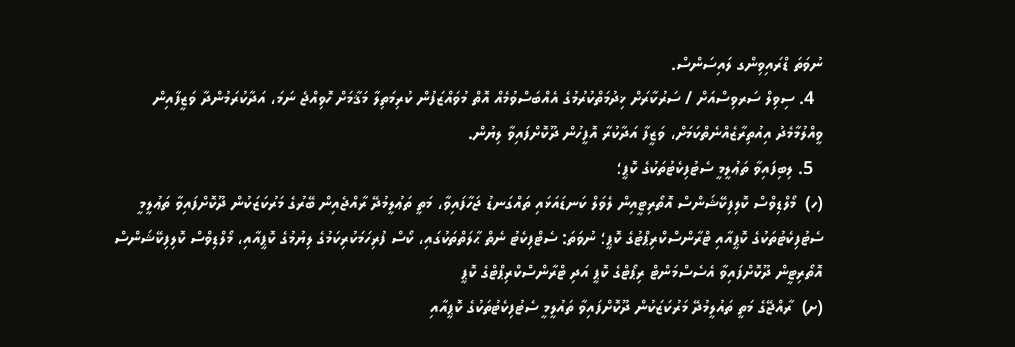ނުވަތަ ޑްރައިވިންގ ލައިސަންސް.
  4. ސިވިލް ސަރވިސްއަށް / ސަރުކާރަށް ޚިދުމަތްކުރުމުގެ އެއްބަސްވުމެއް އޮތް މުވައްޒަފުން ކުރިމަތިލާ މަޤާމަށް ހޮވިއްޖެ ނަމަ، އަދާކުރަމުންދާ ވަޒީފާއިން ވީއްލުމާމެދު އިއުތިރާޒެއްނެތްކަމަށް، ވަޒީފާ އަދާކުރާ އޮފީހުން ދޫކޮށްފައިވާ ލިޔުން.
  5. ލިބިފައިވާ ތަޢުލީމީ ސެޓުފިކެޓުތަކުގެ ކޮޕީ؛
(ހ)  މޯލްޑިވްސް ކޮލިފިކޭޝަންސް އޮތޯރިޓީއިން ލެވަލް ކަނޑައަޅައި ތައްގަނޑު ޖަހާފައިވާ، މަތީ ތަޢުލީމުދޭ ރާއްޖެއިން ބޭރުގެ މަރުކަޒަކުން ދޫކޮށްފައިވާ ތަޢުލީމީ ސެޓުފިކެޓުތަކުގެ ކޮޕީއާއި ޓްރާންސްކްރިޕްޓުގެ ކޮޕީ؛ ނުވަތަ: ސެޓްފިކެޓު ނެތް ޙާލަތްތަކުގައި، ކޯސް ފުރިހަމަކުރިކަމުގެ ލިޔުމުގެ ކޮޕީއާއި، މޯލްޑިވްސް ކޮލިފިކޭޝަންސް އޮތޯރިޓީން ދޫކޮށްފައިވާ އެސެސްމަންޓް ރިޕޯޓްގެ ކޮޕީ އަދި ޓްރާންސްކްރިޕްޓްގެ ކޮޕީ
(ށ)  ރާއްޖޭގެ މަތީ ތައުލީމުދޭ މަރުކަޒަކުން ދޫކޮށްފައިވާ ތައުލީމީ ސެޓުފިކެޓުތަކުގެ ކޮޕީއާއި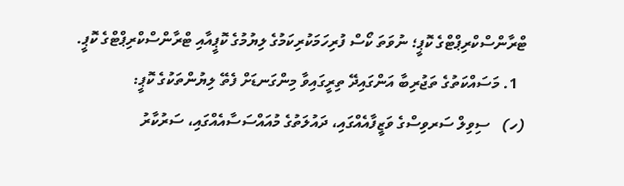ޓްރާންސްކްރިޕްޓްގެ ކޮޕީ؛ ނުވަތަ ކޯސް ފުރިހަމަކުރިކަމުގެ ލިޔުމުގެ ކޮޕީއާއި ޓްރާންސްކްރިޕްޓްގެ ކޮޕީ.
  1. މަސައްކަތުގެ ތަޖުރިބާ އަންގައިދޭ ތިރީގައިވާ މިންގަނޑަށް ފެތޭ ލިޔުންތަކުގެ ކޮޕީ:
(ހ)   ސިވިލް ސަރވިސްގެ ވަޒީފާއެއްގައި، ދައުލަތުގެ މުއައްސަސާއެއްގައި، ސަރުކާރު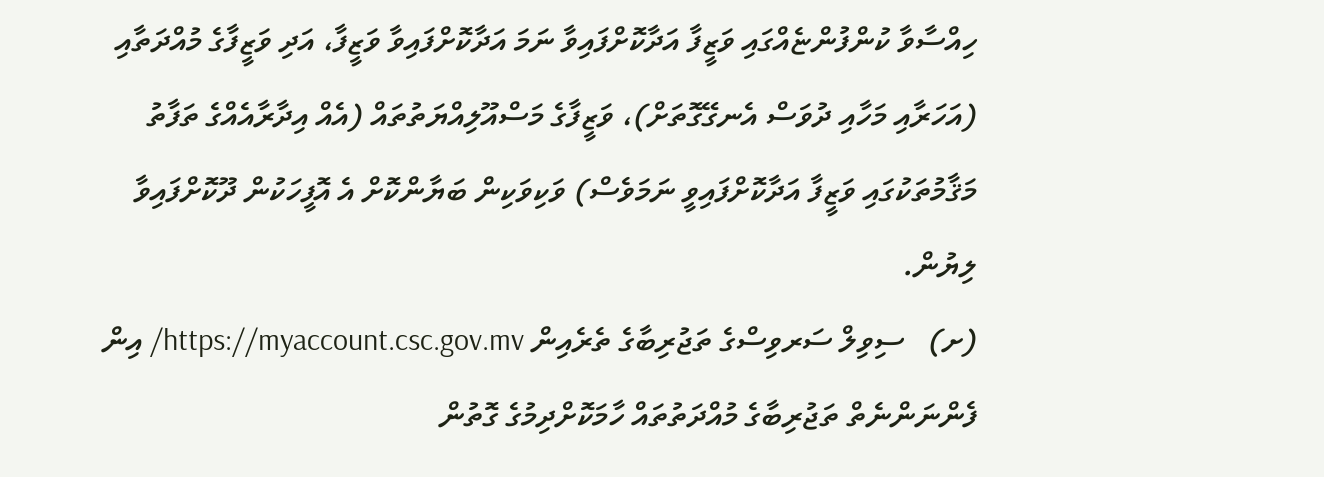ހިއްސާވާ ކުންފުންޏެއްގައި ވަޒީފާ އަދާކޮށްފައިވާ ނަމަ އަދާކޮށްފައިވާ ވަޒީފާ، އަދި ވަޒީފާގެ މުއްދަތާއި (އަހަރާއި މަހާއި ދުވަސް އެނގޭގޮތަށް)، ވަޒީފާގެ މަސްއޫލިއްޔަތުތައް (އެއް އިދާރާއެއްގެ ތަފާތު މަޤާމުތަކުގައި ވަޒީފާ އަދާކޮށްފައިވީ ނަމަވެސް) ވަކިވަކިން ބަޔާންކޮށް އެ އޮފީހަކުން ދޫކޮށްފައިވާ ލިޔުން.
(ށ)   ސިވިލް ސަރވިސްގެ ތަޖުރިބާގެ ތެރެއިން https://myaccount.csc.gov.mv/ އިން ފެންނަންނެތް ތަޖުރިބާގެ މުއްދަތުތައް ހާމަކޮށްދިމުގެ ގޮތުން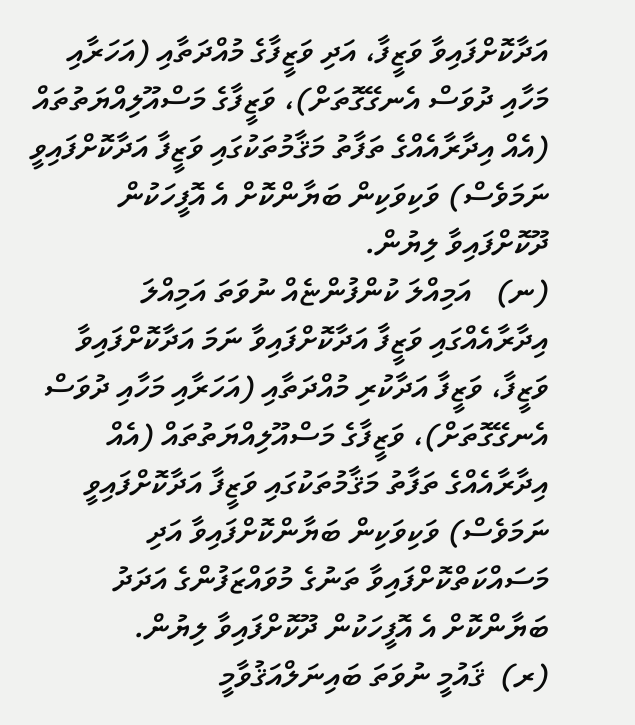އަދާކޮށްފައިވާ ވަޒީފާ، އަދި ވަޒީފާގެ މުއްދަތާއި (އަހަރާއި މަހާއި ދުވަސް އެނގޭގޮތަށް)، ވަޒީފާގެ މަސްއޫލިއްޔަތުތައް (އެއް އިދާރާއެއްގެ ތަފާތު މަޤާމުތަކުގައި ވަޒީފާ އަދާކޮށްފައިވީ ނަމަވެސް) ވަކިވަކިން ބަޔާންކޮށް އެ އޮފީހަކުން ދޫކޮށްފައިވާ ލިޔުން.
(ނ)   އަމިއްލަ ކުންފުންޏެއް ނުވަތަ އަމިއްލަ އިދާރާއެއްގައި ވަޒީފާ އަދާކޮށްފައިވާ ނަމަ އަދާކޮށްފައިވާ ވަޒީފާ، ވަޒީފާ އަދާކުރި މުއްދަތާއި (އަހަރާއި މަހާއި ދުވަސް އެނގޭގޮތަށް)، ވަޒީފާގެ މަސްއޫލިއްޔަތުތައް (އެއް އިދާރާއެއްގެ ތަފާތު މަޤާމުތަކުގައި ވަޒީފާ އަދާކޮށްފައިވީ ނަމަވެސް) ވަކިވަކިން ބަޔާންކޮށްފައިވާ އަދި މަސައްކަތްކޮށްފައިވާ ތަނުގެ މުވައްޒަފުންގެ އަދަދު ބަޔާންކޮށް އެ އޮފީހަކުން ދޫކޮށްފައިވާ ލިޔުން.
(ރ)  ޤައުމީ ނުވަތަ ބައިނަލްއަޤުވާމީ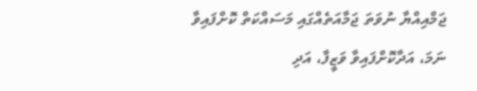ޖަމްއިއްޔާ ނުވަތަ ޖަމާއަތެއްގައި މަސައްކަތް ކޮށްފައިވާ ނަމަ، އަދާކޮށްފައިވާ ވަޒީފާ، އަދި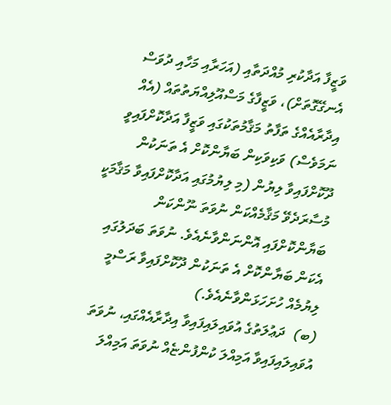ވަޒީފާ އަދާކުރި މުއްދަތާއި (އަހަރާއި މަހާއި ދުވަސް އެނގޭގޮތަށް)، ވަޒީފާގެ މަސްއޫލިއްޔަތުތައް (އެއް އިދާރާއެއްގެ ތަފާތު މަޤާމުތަކުގައި ވަޒީފާ އަދާކޮށްފައިވީ ނަމަވެސް) ވަކިވަކިން ބަޔާންކޮށް އެ ތަނަކުން ދޫކޮށްފައިވާ ލިޔުން (މި ލިޔުމުގައި އަދާކޮށްފައިވާ މަޤާމަކީ މުސާރަދެވޭ މަޤާމެއްކަން ނުވަތަ ނޫންކަން ބަޔާންކޮށްފައި އޮންނަންވާނެއެވެ. ނުވަތަ ބަދަލުގައި އެކަން ބަޔާންކޮށް އެ ތަނަކުން ދޫކޮށްފައިވާ ރަސްމީ ލިޔުމެއް ހުށަހަޅަންވާނެއެވެ.)
(ބ)  ދަޢުލަތުގެ އުވައިލައިފައިވާ އިދާރާއެއްގައި، ނުވަތަ އުވައިލައިފައިވާ އަމިއްލަ ކުންފުންޏެއް ނުވަތަ އަމިއްލަ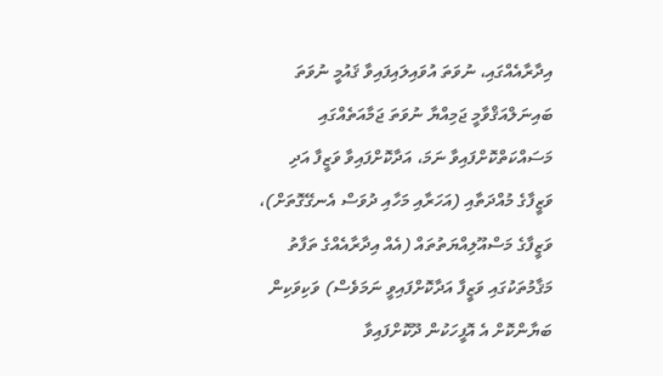އިދާރާއެއްގައި، ނުވަތަ އުވައިލައިފައިވާ ޤައުމީ ނުވަތަ ބައިނަލްއަޤްވާމީ ޖަމިއްޔާ ނުވަތަ ޖަމާއަތެއްގައި މަސައްކަތްކޮށްފައިވާ ނަމަ، އަދާކޮށްފައިވާ ވަޒީފާ އަދި ވަޒީފާގެ މުއްދަތާއި (އަހަރާއި މަހާއި ދުވަސް އެނގޭގޮތަށް)، ވަޒީފާގެ މަސްއޫލިއްޔަތުތައް (އެއް އިދާރާއެއްގެ ތަފާތު މަޤާމުތަކުގައި ވަޒީފާ އަދާކޮށްފައިވީ ނަމަވެސް) ވަކިވަކިން ބަޔާންކޮށް އެ އޮފީހަކުން ދޫކޮށްފައިވާ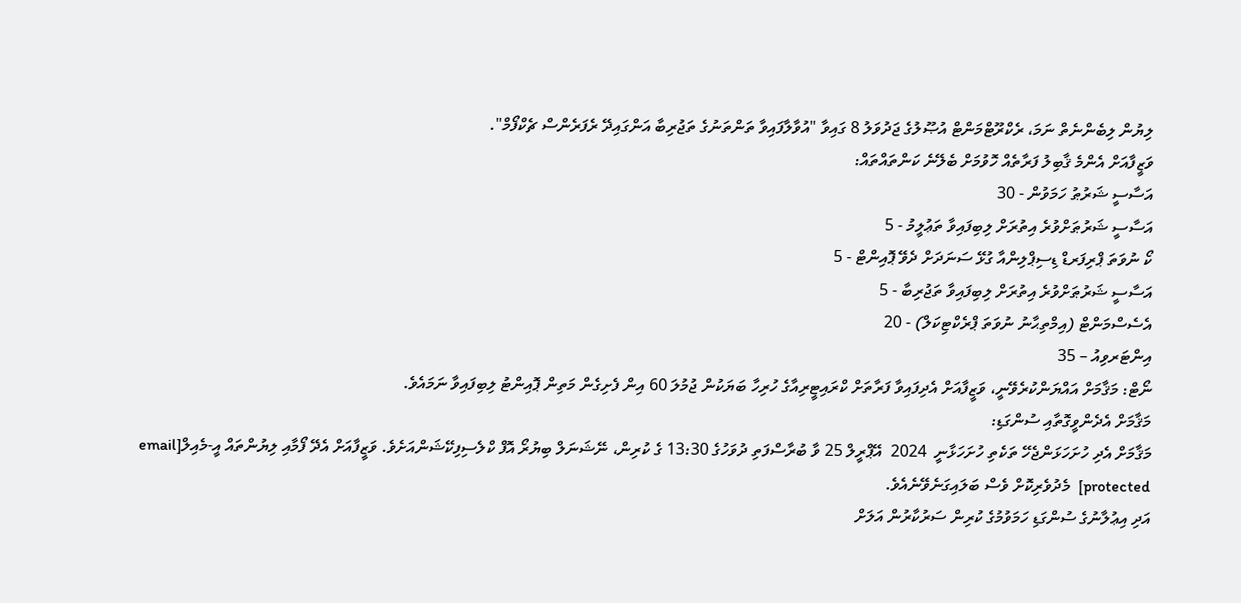ލިޔުން ލިބެންނެތް ނަމަ، ރެކްރޫޓްމަންޓް އުޞޫލުގެ ޖަދުވަލު 8 ގައިވާ "އުވާލާފައިވާ ތަންތަނުގެ ތަޖުރިބާ އަންގައިދޭ ރެފަރެންސް ޗެކްފޯމް".
ވަޒީފާއަށް އެންމެ ޤާބިލު ފަރާތެއް ހޮވުމަށް ބެލޭނެ ކަންތައްތައް:
އަސާސީ ޝަރުޠު ހަމަވުން - 30
އަސާސީ ޝަރުޠަށްވުރެ އިތުރަށް ލިބިފައިވާ ތަޢުލީމު - 5
ކޯ ނުވަތަ ޕްރިފަރޑް ޑިސިޕްލިންއާ ގުޅޭ ސަނަދަށް ދެވޭ ޕޮއިންޓް - 5
އަސާސީ ޝަރުޠަށްވުރެ އިތުރަށް ލިބިފައިވާ ތަޖުރިބާ - 5
އެސެސްމަންޓް (އިމްތިޙާނު ނުވަތަ ޕްރެކްޓިކަލް) - 20
އިންޓަރވިއު – 35
ނޯޓް: މަޤާމަށް އައްޔަންކުރެވޭނީ، ވަޒީފާއަށް އެދިފައިވާ ފަރާތަށް ކްރައިޓީރިއާގެ ހުރިހާ ބަޔަކުން ޖުމުލަ 60 އިން ފެށިގެން މަތިން ޕޮއިންޓު ލިބިފައިވާ ނަމައެވެ.
މަޤާމަށް އެދެންވީގޮތާއި ސުންގަޑި:
މަޤާމަށް އެދި ހުށަހަޅަންޖެހޭ ތަކެތި ހުށަހަޅާނީ  2024  އޭޕްރީލް 25 ވާ ބުރާސްފަތި ދުވަހުގެ 13:30 ގެ ކުރިން، ނޭޝަނަލް ބިޔުރޯ އޮފް ކްލެސިފިކޭޝަންއަށެވެ. ވަޒީފާއަށް އެދޭ ފޯމާއި ލިޔުންތައް އީ-މެއިލް[email protected]  މެދުވެރިކޮށް ވެސް ބަލައިގަނެވޭނެއެވެ.
އަދި އިޢުލާނުގެ ސުންގަޑި ހަމަވުމުގެ ކުރިން ސަރުކާރުން އަލަށް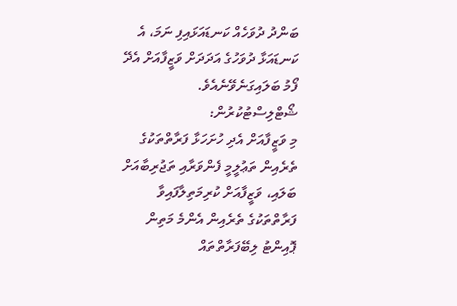ބަންދު ދުވަހެއް ކަނޑައަޅައިފި ނަމަ، އެ ކަނޑައަޅާ ދުވަހުގެ އަދަދަށް ވަޒީފާއަށް އެދޭ ފޯމު ބަލައިގަނެވޭނެއެވެ.
ޝޯޓްލިސްޓުކުރުން:
މި ވަޒީފާއަށް އެދި ހުށަހަޅާ ފަރާތްތަކުގެ ތެރެއިން ތަޢުލީމީ ފެންވަރާއި ތަޖުރިބާއަށް ބަލައި، ވަޒީފާއަށް ކުރިމަތިލާފައިވާ ފަރާތްތަކުގެ ތެރެއިން އެންމެ މަތިން ޕޮއިންޓު ލިބޭފަރާތްތައް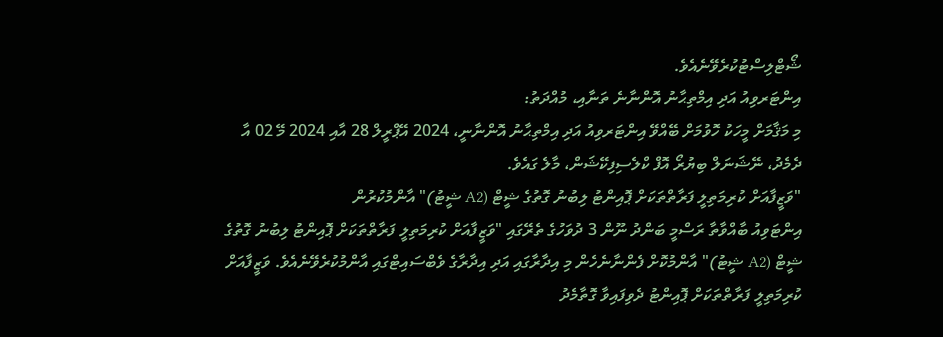ޝޯޓްލިސްޓުކުރެވޭނެއެވެ.
އިންޓަރވިއު އަދި އިމްތިޙާނު އޮންނާނެ ތަނާއި، މުއްދަތު:
މި މަޤާމަށް މީހަކު ހޮވުމަށް ބޭއްވޭ އިންޓަރވިއު އަދި އިމްތިޙާނު އޮންނާނީ، 2024 އޭޕްރީލް 28 އާއި 2024 މޭ 02 އާ ދެމެދު، ނޭޝަނަލް ބިޔުރޯ އޮފް ކްލެސިފިކޭޝަން، މާލެ ގައެވެ.
"ވަޒީފާއަށް ކުރިމަތިލީ ފަރާތްތަކަށް ޕޮއިންޓު ލިބުނު ގޮތުގެ ޝީޓް (A2 ޝީޓު)" އާންމުކުރުން
އިންޓަވިއު ބާއްވާތާ ރަސްމީ ބަންދު ނޫން 3 ދުވަހުގެ ތެރޭގައި "ވަޒީފާއަށް ކުރިމަތިލީ ފަރާތްތަކަށް ޕޮއިންޓު ލިބުނު ގޮތުގެ ޝީޓް (A2 ޝީޓު)" އާންމުކޮށް ފެންނާނެހެން މި އިދާރާގައި އަދި އިދާރާގެ ވެބްސައިޓްގައި އާންމުކުރެވޭނެއެވެ. ވަޒީފާއަށް ކުރިމަތިލީ ފަރާތްތަކަށް ޕޮއިންޓު ދެވިފައިވާ ގޮތާމެދު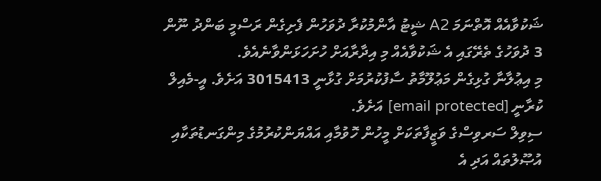ޝަކުވާއެއް އޮތްނަމަ A2 ޝީޓު އާންމުކުރާ ދުވަހުން ފެށިގެން ރަސްމީ ބަންދު ނޫން 3 ދުވަހުގެ ތެރޭގައި އެ ޝަކުވާއެއް މި އިދާރާއަށް ހުށަހަޅަންވާނެއެވެ.
މި އިޢުލާނާ ގުޅިގެން މަޢުލޫމާތު ސާފުކުރުމަށް ގުޅާނީ 3015413 އަށެވެ. އީ-މެއިލް ކުރާނީ [email protected] އަށެވެ.
ސިވިލް ސަރވިސްގެ ވަޒީފާތަކަށް މީހުން ހޮވުމާއި އައްޔަންކުރުމުގެ މިންގަނޑުތަކާއި އުޞޫލުތައް އަދި އެ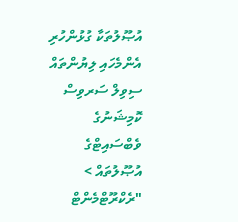އުޞޫލުތަކާ ގުޅުންހުރި އެންމެހައި ލިޔުންތައް ސިވިލް ސަރވިސް ކޮމިޝަނުގެ ވެބްސައިޓްގެ އުޞޫލުތައް > "ރެކްރޫޓްމެންޓް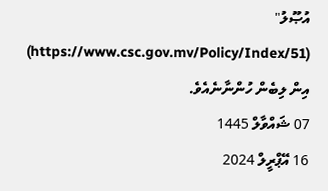އުޞޫލު" (https://www.csc.gov.mv/Policy/Index/51) އިން ލިބެން ހުންނާނެއެވެ.
07 ޝައްވާލް 1445
16 އޭޕްރީލް 2024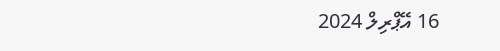16 އޭޕްރިލް 2024